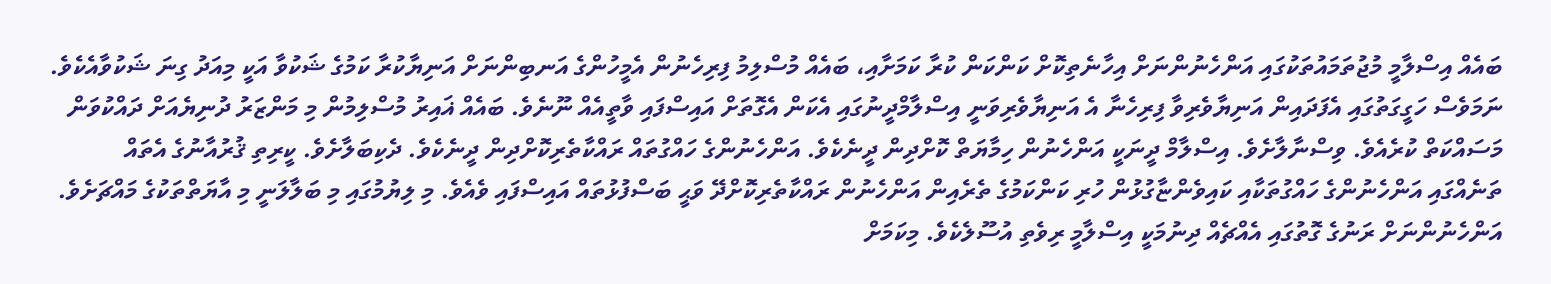ބައެއް އިސްލާމީ މުޖުތަމައުތަކުގައި އަންހެނުންނަށް އިހާނެތިކޮށް ކަންކަން ކުރާ ކަމަށާއި، ބައެއް މުސްލިމު ފިރިހެނުން އެމީހުންގެ އަނބިންނަށް އަނިޔާކުރާ ކަމުގެ ޝަކުވާ އަކީ މިއަދު ގިނަ ޝަކުވާއެކެވެ. ނަމަވެސް ހަގީގަތުގައި އެފަދައިން އަނިޔާވެރިވާ ފިރިހެނާ އެ އަނިޔާވެރިވަނީ އިސްލާމްދީނުގައި އެކަން އެގޮތަށް އައިސްފައި ވާތީއެއް ނޫނެވެ. ބައެއް ޣައިރު މުސްލިމުން މި މަންޒަރު ދުނިޔެއަށް ދައްކުވަން މަސައްކަތް ކުރެއެވެ. ވިސްނާލާށެވެ. އިސްލާމް ދީނަކީ އަންހެނުން ހިމާޔަތް ކޮށްދިން ދީނެކެވެ. އަންހެނުންގެ ހައްގުތައް ރައްކާތެރިކޮށްދިން ދީނެކެވެ. ދެކިބަލާށެވެ. ކީރިތި ޤުރުއާނުގެ އެތައް ތަނެއްގައި އަންހެނުންގެ ހައްގުތަކާއި ކައިވެންޏާގުޅުން ހުރި ކަންކަމުގެ ތެރެއިން އަންހެނުން ރައްކާތެރިކޮށްދޭ ވަޙީ ބަސްފުޅުތައް އައިސްފައި ވެއެވެ. މި ލިޔުމުގައި މި ބަލާލަނީ މި އާޔަތްތަކުގެ މައްޗަށެވެ.
އަންހެނުންނަށް ރަނުގެ ގޮތުގައި އެއްޗެއް ދިނުމަކީ އިސްލާމީ ރިވެތި އުސޫލެކެވެ. މިކަމަށް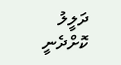ދަލީލު ކޮށްދެނީ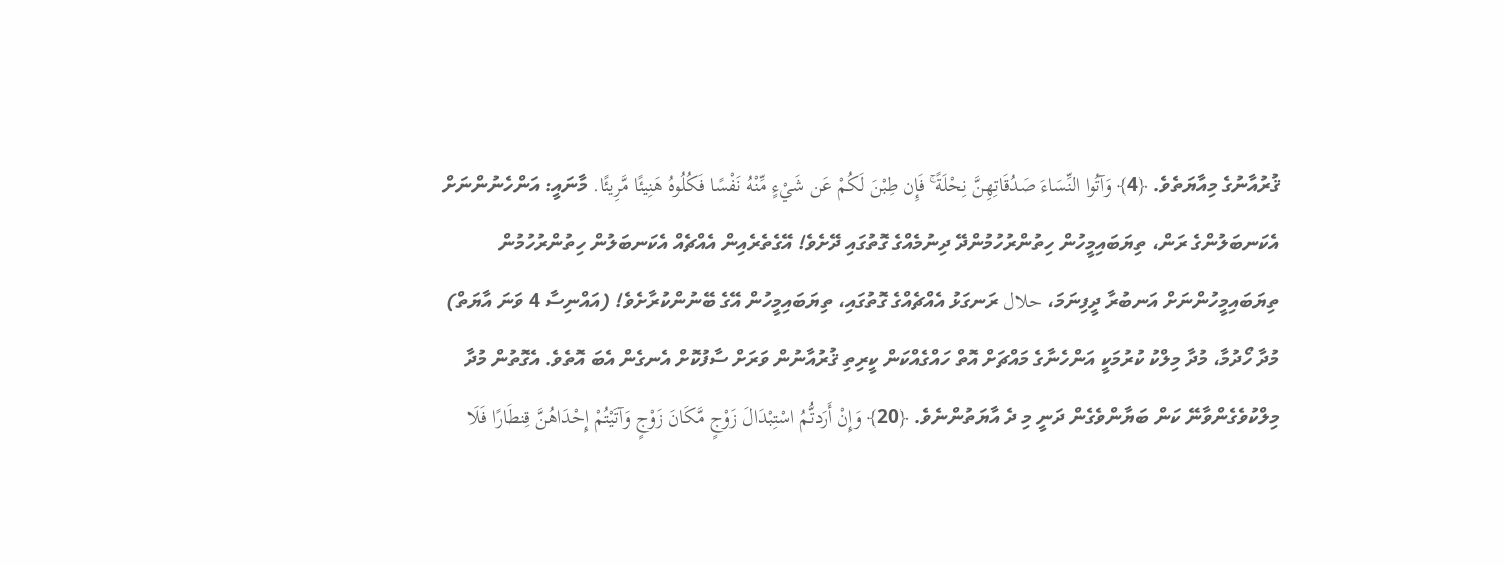ޤުރުއާނުގެ މިއާޔަތެވެ. ﴿4﴾ وَآتُوا النِّسَاءَ صَدُقَاتِهِنَّ نِحْلَةً ۚ فَإِن طِبْنَ لَكُمْ عَن شَيْءٍ مِّنْهُ نَفْسًا فَكُلُوهُ هَنِيئًا مَّرِيئًا. މާނައީ: އަންހެނުންނަށް އެކަނބަލުންގެ ރަން، ތިޔަބައިމީހުން ހިތުންރުހުމުންދޭ ދިނުމެއްގެ ގޮތުގައި ދޭށެވެ! އޭގެތެރެއިން އެއްޗެއް އެކަނބަލުން ހިތުންރުހުމުން ތިޔަބައިމީހުންނަށް އަނބުރާ ދީފިނަމަ، حلال ރަނގަޅު އެއްޗެއްގެ ގޮތުގައި، ތިޔަބައިމީހުން އޭގެ ބޭނުންކުރާށެވެ! (އައްނިސާ 4 ވަނަ އާޔަތް)
މުދާ ހޯދުމާ، މުދާ މިލްކު ކުރުމަކީ އަންހެނާގެ މައްޗަށް އޮތް ހައްގެއްކަން ކީރިތި ޤުރުއާނުން ވަރަށް ސާފުކޮށް އެނގެން އެބަ އޮތެވެ. އެގޮތުން މުދާ މިލްކުވެގެންވާނޭ ކަން ބަޔާންވެގެން ދަނީ މި ދެ އާޔަތުންނެވެ. ﴿20﴾ وَإِنْ أَرَدتُّمُ اسْتِبْدَالَ زَوْجٍ مَّكَانَ زَوْجٍ وَآتَيْتُمْ إِحْدَاهُنَّ قِنطَارًا فَلَا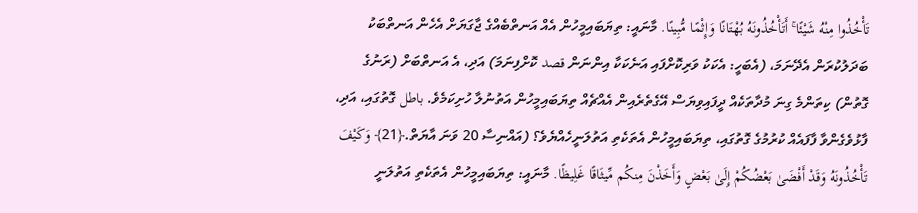تَأْخُذُوا مِنْهُ شَيْئًا ۚ أَتَأْخُذُونَهُ بُهْتَانًا وَإِثْمًا مُّبِينًا. މާނައީ: ތިޔަބައިމީހުން އެއް އަނތްބެއްގެ ޖާގަޔަށް އެހެން އަނތްބަކު ބަދަލުކުރަން އެދޭނަމަ، (އެބަހީ: އެކަކު ވަރިކޮށްފައި އަނެކަކާ އިންނަން قصد ކޮށްފިނަމަ) އަދި، އެ އަނތްބަށް (ރަނުގެ ގޮތުން) ކިތަންމެ ގިނަ މުދާތަކެއް ދީފައިވިޔަސް އޭގެތެރެއިން އެއްޗެއް ތިޔަބައިމީހުން އަތުނުލާ ހުށިކަމެވެ. باطل ގޮތުގައި، އަދި، ފާޅުވެގެންވާ ފާފައެއް ކުރުމުގެ ގޮތުގައި، ތިޔަބައިމީހުން އެތަކެތި އަތުލަނީހެއްޔެވެ؟ (އައްނިސާ 20 ވަނަ އާޔަތް.﴿21﴾ وَكَيْفَ تَأْخُذُونَهُ وَقَدْ أَفْضَىٰ بَعْضُكُمْ إِلَىٰ بَعْضٍ وَأَخَذْنَ مِنكُم مِّيثَاقًا غَلِيظًا. މާނައީ: ތިޔަބައިމީހުން އެތަކެތި އަތުލަނީ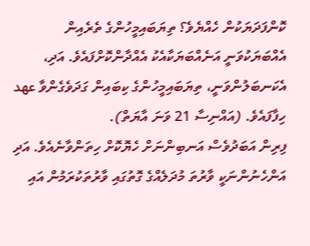ކޮންފަދަޔަކުން ހެއްޔެވެ؟ ތިޔަބައިމީހުންގެ ތެރެއިން އެއްބަޔަކުވަނީ އަނެއްބަޔަކާއެކު އެއްދާންކޮށްފައެވެ. އަދި، އެކަނބަލުންވަނީ، ތިޔަބައިމީހުންގެ ކިބައިން ގަދަވެގެންވާ عهد ހިފާފައެވެ. (އައްނިސާ 21 ވަނަ އާޔަތް).
ފިރިން އަބަދުވެސް އަނބިންނަށް ހެޔޮކޮށް ހިތަންވާނެއެވެ. އަދި އަންހެނުންނަކީ ވާރުތަ މުދަލެއްގެ ގޮތުގައި ވާރުތަކުރަމުން އައި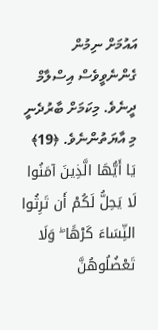އައުމަށް ނިމުން ގެންނެވީވެސް އިސްލާމް ދީނެވެ. މިކަމަށް ބާރުދެނީ މި އާޔަތުންނެވެ. ﴿19﴾ يَا أَيُّهَا الَّذِينَ آمَنُوا لَا يَحِلُّ لَكُمْ أَن تَرِثُوا النِّسَاءَ كَرْهًا ۖ وَلَا تَعْضُلُوهُنَّ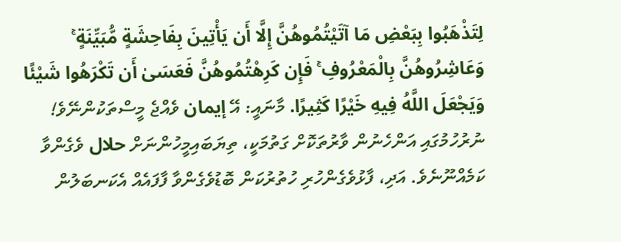لِتَذْهَبُوا بِبَعْضِ مَا آتَيْتُمُوهُنَّ إِلَّا أَن يَأْتِينَ بِفَاحِشَةٍ مُّبَيِّنَةٍ ۚ وَعَاشِرُوهُنَّ بِالْمَعْرُوفِ ۚ فَإِن كَرِهْتُمُوهُنَّ فَعَسَىٰ أَن تَكْرَهُوا شَيْئًا وَيَجْعَلَ اللَّهُ فِيهِ خَيْرًا كَثِيرًا. މާނައީ: އޭ إيمان ވެއްޖެ މީސްތަކުންނޭވެ! ނުރުހުމުގައި އަންހެނުން ވާރުތަކޮށް ގަތުމަކީ، ތިޔަބައިމީހުންނަށް حلال ވެގެންވާ ކަމެއްނޫނެވެ. އަދި، ފާޅުވެގެންހުރި ހުތުރުކަން ބޮޑުވެގެންވާ ފާފައެއް އެކަނބަލުން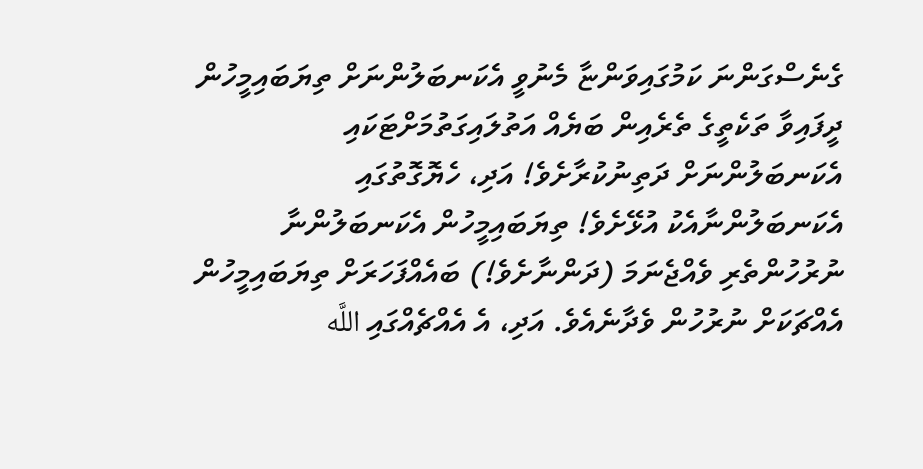ގެނެސްގަންނަ ކަމުގައިވަންޏާ މެނުވީ އެކަނބަލުންނަށް ތިޔަބައިމީހުން ދީފައިވާ ތަކެތީގެ ތެރެއިން ބަޔެއް އަތުލައިގަތުމަށްޓަކައި އެކަނބަލުންނަށް ދަތިނުކުރާށެވެ! އަދި، ހެޔޮގޮތުގައި އެކަނބަލުންނާއެކު އުޅޭށެވެ! ތިޔަބައިމީހުން އެކަނބަލުންނާ ނުރުހުންތެރި ވެއްޖެނަމަ (ދަންނާށެވެ!) ބައެއްފަހަރަށް ތިޔަބައިމީހުން އެއްޗަކަށް ނުރުހުން ވެދާނެއެވެ. އަދި، އެ އެއްޗެއްގައި اللَّه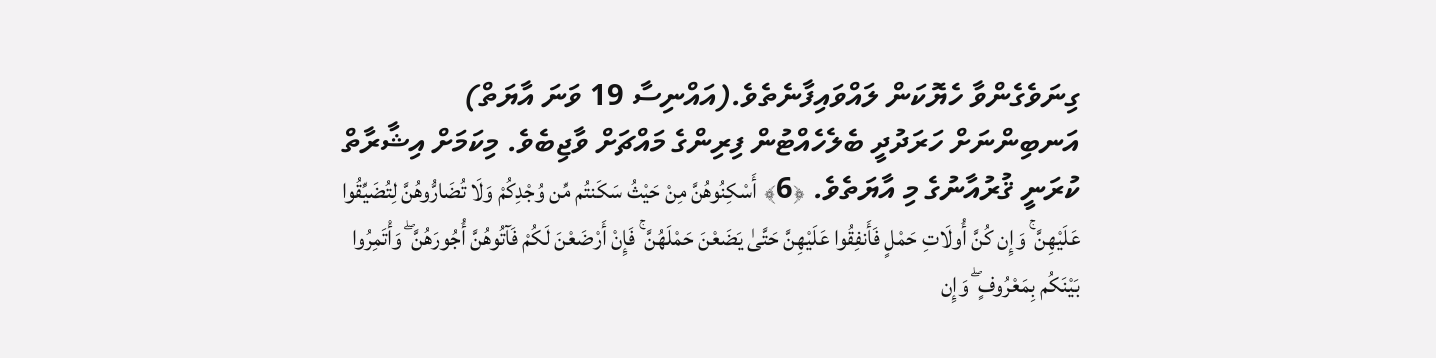ގިނަވެގެންވާ ހެޔޮކަން ލައްވައިފާނެތެވެ.(އައްނިސާ 19 ވަނަ އާޔަތް)
އަނބިންނަށް ހަރަދުދީ ބެލެހެއްޓުން ފިރިންގެ މައްޗަށް ވާޖިބެވެ. މިކަމަށް އިޝާރާތް ކުރަނީ ޤުރުއާނުގެ މި އާޔަތެވެ. ﴿6﴾ أَسْكِنُوهُنَّ مِنْ حَيْثُ سَكَنتُم مِّن وُجْدِكُمْ وَلَا تُضَارُّوهُنَّ لِتُضَيِّقُوا عَلَيْهِنَّ ۚ وَإِن كُنَّ أُولَاتِ حَمْلٍ فَأَنفِقُوا عَلَيْهِنَّ حَتَّىٰ يَضَعْنَ حَمْلَهُنَّ ۚ فَإِنْ أَرْضَعْنَ لَكُمْ فَآتُوهُنَّ أُجُورَهُنَّ ۖ وَأْتَمِرُوا بَيْنَكُم بِمَعْرُوفٍ ۖ وَإِن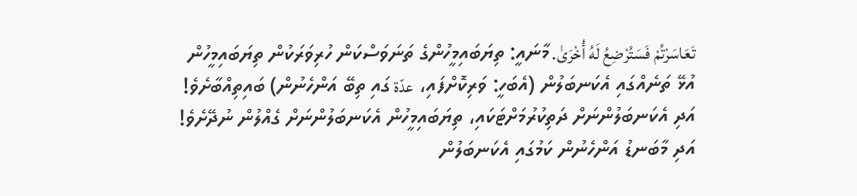تَعَاسَرْتُمْ فَسَتُرْضِعُ لَهُ أُخْرَىٰ. މާނައީ: ތިޔަބައިމީހުންގެ ތަނަވަސްކަން ހުރިވަރަކުން ތިޔަބައިމީހުން އުޅޭ ތަނެއްގައި އެކަނބަލުން (އެބަހީ: ވަރިކޮށްފައި، عدّة ގައި ތިބޭ އަންހެނުން) ބައިތިއްބާށެވެ! އަދި އެކަނބަލުންނަށް ދަތިކުރުމަށްޓަކައި، ތިޔަބައިމީހުން އެކަނބަލުންނަށް ގެއްލުން ނުދޭށެވެ! އަދި މާބަނޑު އަންހެނުން ކަމުގައި އެކަނބަލުން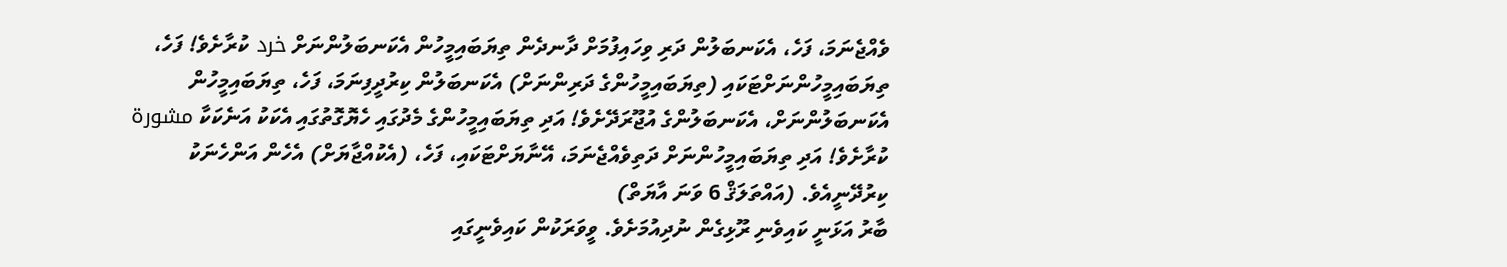ވެއްޖެނަމަ، ފަހެ، އެކަނބަލުން ދަރި ވިހައިފުމަށް ދާނދެން ތިޔަބައިމީހުން އެކަނބަލުންނަށް خرد ކުރާށެވެ! ފަހެ، ތިޔަބައިމީހުންނަށްޓަކައި (ތިޔަބައިމީހުންގެ ދަރިންނަށް) އެކަނބަލުން ކިރުދީފިނަމަ، ފަހެ، ތިޔަބައިމީހުން އެކަނބަލުންނަށް، އެކަނބަލުންގެ އުޖޫރަދޭށެވެ! އަދި ތިޔަބައިމީހުންގެ މެދުގައި ހެޔޮގޮތުގައި އެކަކު އަނެކަކާ مشورة ކުރާށެވެ! އަދި ތިޔަބައިމީހުންނަށް ދަތިވެއްޖެނަމަ، އޭނާޔަށްޓަކައި، ފަހެ، (އެކުއްޖާޔަށް) އެހެން އަންހެނަކު ކިރުދޭނީއެވެ. (އައްތަލަޤް 6 ވަނަ އާޔަތް)
ބާރު އަޅަނީ ކައިވެނި ރޫޅިގެން ނުދިއުމަށެވެ. ވީވަރަކުން ކައިވެނީގައި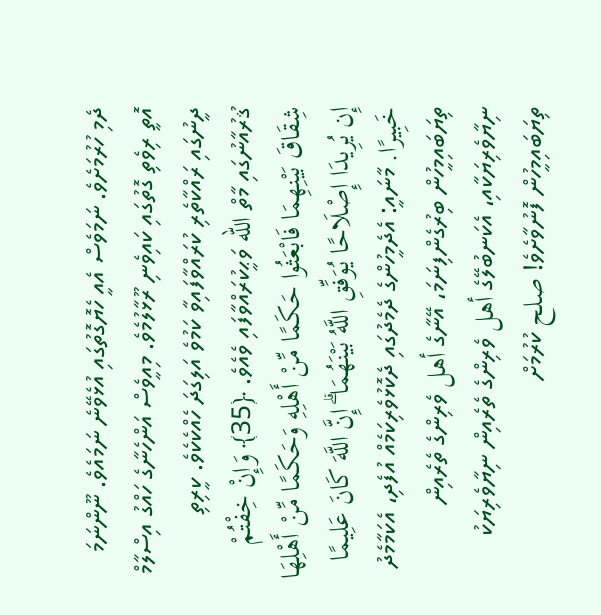ދެމި ހުރުމަށެވެ. ނަމަވެސް އެއީ ހެޔޮގޮތުގައި އުޅެވޭނެ ނަމައެވެ. ނޫންނަމަ އޮތީ ރިވެތި ގޮތުގައި ކައިވެނި ރޫޅާލުމެވެ. މިއީވެސް އަންހެނާގެ ހައްގު އިސްލާމް ދީނުގައި ރައްކާތެރި ކުރައްވާފައިވާ ކަމުވެ އަލިގަދަ ހެއްކެކެވެ. ކީރިތި ޤުރުއާނުގައި މާތް الله ވަޙީކުރައްވާފައި ވެއެވެ. ﴿35﴾ وَإِنْ خِفْتُمْ شِقَاقَ بَيْنِهِمَا فَابْعَثُوا حَكَمًا مِّنْ أَهْلِهِ وَحَكَمًا مِّنْ أَهْلِهَا إِن يُرِيدَا إِصْلَاحًا يُوَفِّقِ اللَّهُ بَيْنَهُمَا ۗ إِنَّ اللَّهَ كَانَ عَلِيمًا خَبِيرًا. މާނައީ: އެދެމީހުންގެ ދެމެދުގައި ދެކޮޅުވެރިކަމެއް އުފެދި، އެކަމާމެދު ތިޔަބައިމީހުން ބިރުގެންފިނަމަ، އޭނާގެ أهل ވެރިންގެ ތެރެއިން ނިޔާވެރިޔަކާއި، އެކަނބުލޭގެ أهل ވެރިންގެ ތެރެއިން ނިޔާވެރިޔަކު ތިޔަބައިމީހުން ފޮނުވާށެވެ! صلح ކުރުމަށް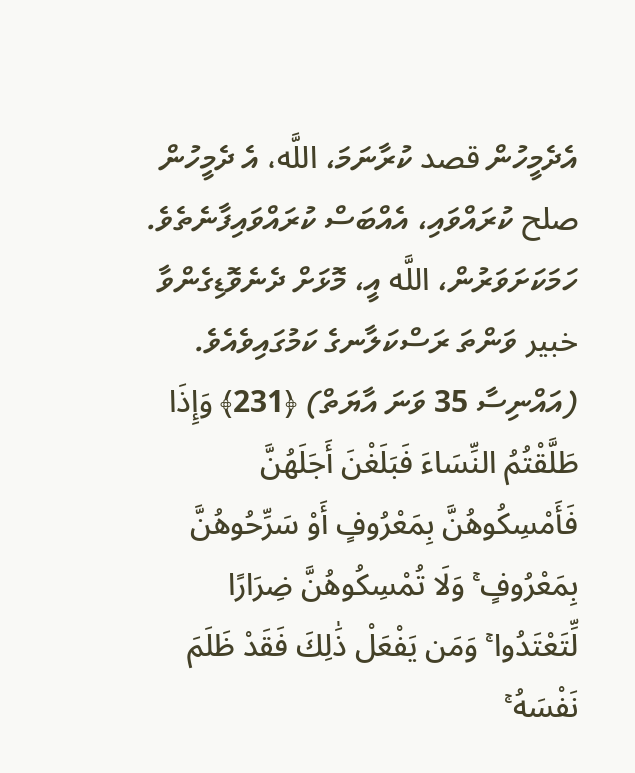އެދެމީހުން قصد ކުރާނަމަ، اللَّه، އެ ދެމީހުން صلح ކުރައްވައި، އެއްބަސް ކުރައްވައިފާނެތެވެ. ހަމަކަށަވަރުން، اللَّه އީ، މޮޅަށް ދެނެވޮޑިގެންވާ خبير ވަންތަ ރަސްކަލާނގެ ކަމުގައިވެއެވެ. (އައްނިސާ 35 ވަނަ އާޔަތް) ﴿231﴾ وَإِذَا طَلَّقْتُمُ النِّسَاءَ فَبَلَغْنَ أَجَلَهُنَّ فَأَمْسِكُوهُنَّ بِمَعْرُوفٍ أَوْ سَرِّحُوهُنَّ بِمَعْرُوفٍ ۚ وَلَا تُمْسِكُوهُنَّ ضِرَارًا لِّتَعْتَدُوا ۚ وَمَن يَفْعَلْ ذَٰلِكَ فَقَدْ ظَلَمَ نَفْسَهُ ۚ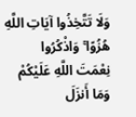وَلَا تَتَّخِذُوا آيَاتِ اللَّهِ هُزُوًا ۚ وَاذْكُرُوا نِعْمَتَ اللَّهِ عَلَيْكُمْ وَمَا أَنزَلَ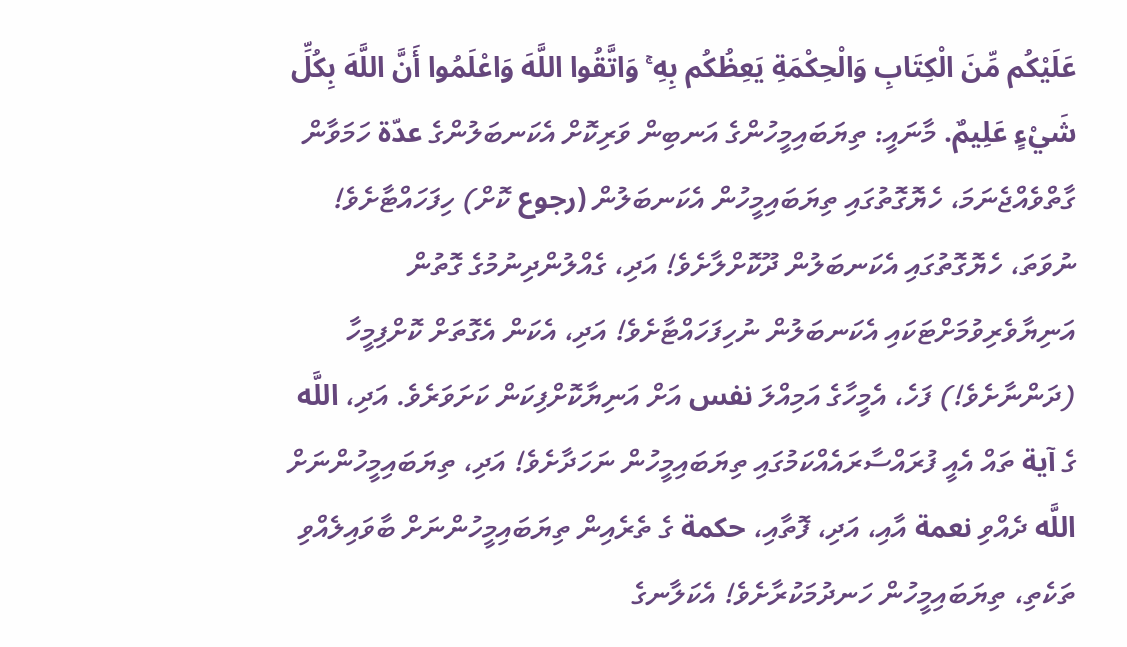عَلَيْكُم مِّنَ الْكِتَابِ وَالْحِكْمَةِ يَعِظُكُم بِهِ ۚ وَاتَّقُوا اللَّهَ وَاعْلَمُوا أَنَّ اللَّهَ بِكُلِّ شَيْءٍ عَلِيمٌ. މާނައީ: ތިޔަބައިމީހުންގެ އަނބިން ވަރިކޮށް އެކަނބަލުންގެ عدّة ހަމަވާން ގާތްވެއްޖެނަމަ، ހެޔޮގޮތުގައި ތިޔަބައިމީހުން އެކަނބަލުން (رجوع ކޮށް) ހިފަހައްޓާށެވެ! ނުވަތަ، ހެޔޮގޮތުގައި އެކަނބަލުން ދޫކޮށްލާށެވެ! އަދި، ގެއްލުންދިނުމުގެ ގޮތުން އަނިޔާވެރިވުމަށްޓަކައި އެކަނބަލުން ނުހިފަހައްޓާށެވެ! އަދި، އެކަން އެގޮތަށް ކޮށްފިމީހާ (ދަންނާށެވެ!) ފަހެ، އެމީހާގެ އަމިއްލަ نفس އަށް އަނިޔާކޮށްފިކަން ކަށަވަރެވެ. އަދި، اللَّه ގެ آية ތައް އެއީ ފުރައްސާރައެއްކަމުގައި ތިޔަބައިމީހުން ނަހަދާށެވެ! އަދި، ތިޔަބައިމީހުންނަށް اللَّه ދެއްވި نعمة އާއި، އަދި، ފޮތާއި، حكمة ގެ ތެރެއިން ތިޔަބައިމީހުންނަށް ބާވައިލެއްވި ތަކެތި، ތިޔަބައިމީހުން ހަނދުމަކުރާށެވެ! އެކަލާނގެ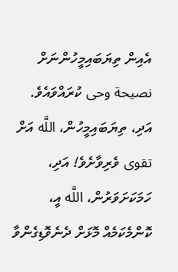އެއިން ތިޔަބައިމީހުންނަށް نصيحة وحى ކުރައްވައެވެ. އަދި، ތިޔަބައިމީހުން، اللَّه އަށް تقوى ވެރިވާށެވެ! އަދި، ހަމަކަށަވަރުން، اللَّه އީ، ކޮންމެކަމެއް މޮޅަށް ދެނެވޮޑިގެންވާ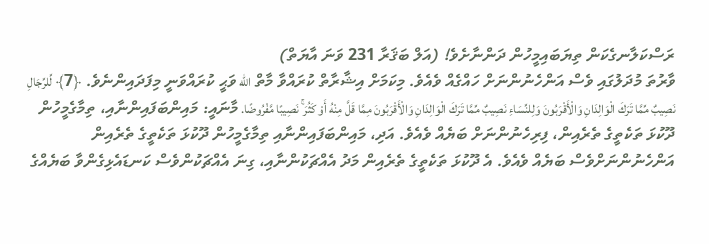ރަސްކަލާނގެކަން ތިޔަބައިމީހުން ދަންނާށެވެ! (އަލް ބަޤަރާ 231 ވަނަ އާޔަތް)
ވާރުތަ މުދަލުގައި ވެސް އަންހެނުންނަށް ހައްގެއް ވެއެވެ. މިކަމަށް އިޝާރާތް ކުރައްވާ މާތް الله ވަޙީ ކުރައްވަނީ މިފަދައިންނެވެ. ﴿7﴾ لِّلرِّجَالِ نَصِيبٌ مِّمَّا تَرَكَ الْوَالِدَانِ وَالْأَقْرَبُونَ وَلِلنِّسَاءِ نَصِيبٌ مِّمَّا تَرَكَ الْوَالِدَانِ وَالْأَقْرَبُونَ مِمَّا قَلَّ مِنْهُ أَوْ كَثُرَ ۚ نَصِيبًا مَّفْرُوضًا. މާނައީ: މައިންބަފައިންނާއި، ތިމާގެމީހުން ދޫކުޅަ ތަކެތީގެ ތެރެއިން، ފިރިހެނުންނަށް ބަޔެއް ވެއެވެ. އަދި، މައިންބަފައިންނާއި ތިމާގެމީހުން ދޫކުޅަ ތަކެތީގެ ތެރެއިން އަންހެނުންނަށްވެސް ބަޔެއް ވެއެވެ. އެ ދޫކުޅަ ތަކެތީގެ ތެރެއިން މަދު އެއްޗަކުންނާއި، ގިނަ އެއްޗަކުންވެސް ކަނޑައެޅިގެންވާ ބަޔެއްގެ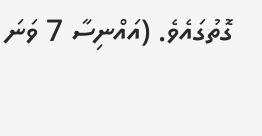ގޮތުގައެވެ. (އައްނިސާ 7 ވަނަ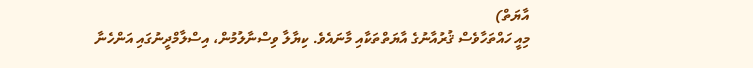އާޔަތް)
މިއީ ހައްތަހާވެސް ޤުރުއާނުގެ އާޔަތްތަކާއި މާނައެވެ. ކިޔާލާ ވިސްނާލުމުން، އިސްލާމްދީނުގައި އަންހެނާ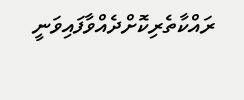ރައްކާތެރިކޮށްދެއްވާފައިވަނީ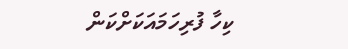ކިހާ ފުރިހަމައަކަށްކަން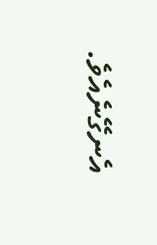އެނގޭނެއެވެ.